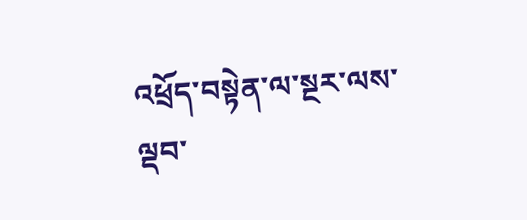འཕྲོད་བསྟེན་ལ་སྔར་ལས་ལྡབ་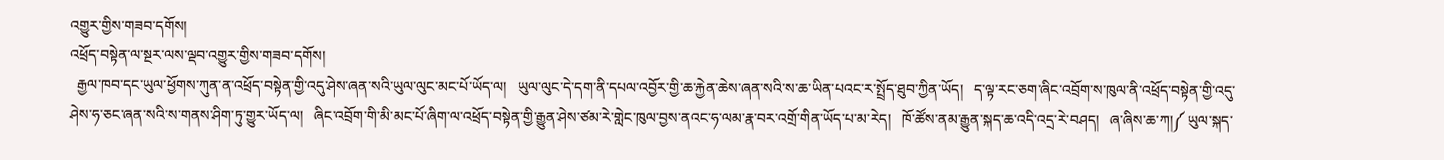འགྱུར་གྱིས་གཟབ་དགོས།
འཕྲོད་བསྟེན་ལ་སྔར་ལས་ལྡབ་འགྱུར་གྱིས་གཟབ་དགོས།
  རྒྱལ་ཁབ་དང་ཡུལ་ཕྱོགས་ཀུན་ན་འཕྲོད་བསྟེན་གྱི་འདུ་ཤེས་ཞན་སའི་ཡུལ་ལུང་མང་པོ་ཡོད་ལ།   ཡུལ་ལུང་དེ་དག་ནི་དཔལ་འབྱོར་གྱི་ཆ་རྐྱེན་ཆེས་ཞན་སའི་ས་ཆ་ཡིན་པའང་ར་སྤྲོད་ཐུབ་ཀྱིན་ཡོད།   ད་ལྟ་རང་ཅག་ཞིང་འབྲོག་ས་ཁུལ་ནི་འཕྲོད་བསྟེན་གྱི་འདུ་ཤེས་ཧ་ཅང་ཞན་སའི་ས་གནས་ཤིག་ཏུ་གྱུར་ཡོད་ལ།   ཞིང་འབྲོག་གི་མི་མང་པོ་ཞིག་ལ་འཕྲོད་བསྟེན་གྱི་རྒྱུན་ཤེས་ཙམ་རེ་གླེང་ཁུལ་བྱས་ནའང་ཧ་ལམ་རྣ་བར་འགྲོ་གིན་ཡོད་པ་མ་རེད།   ཁོ་ཚོས་ནམ་རྒྱུན་སྐད་ཆ་འདི་འདྲ་རེ་བཤད།   ཞ་ཞིས་ཆ་ཀ།༼ ཡུལ་སྐད་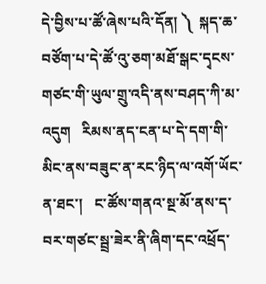དེ་བྱིས་པ་ཚོ་ཞེས་པའི་དོན། ༽  སྐད་ཆ་བཙོག་པ་དེ་ཚོ་འུ་ཅག་མཐོ་སྒང་དྭངས་གཙང་གི་ཡུལ་གྲུ་འདི་ནས་བཤད་ཀི་མ་འདུག   རིམས་ནད་ངན་པ་དེ་དག་གི་མིང་ནས་བཟུང་ན་རང་ཉིད་ལ་འགོ་ཡོང་ན་ཐང་།   ང་ཚོས་གནའ་སྔ་མོ་ནས་ད་བར་གཙང་སྦྲ་ཟེར་ནི་ཞིག་དང་འཕྲོད་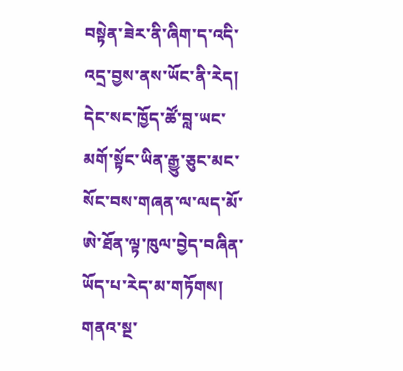བསྟེན་ཟེར་ནི་ཞིག་ད་འདི་འདྲ་བྱས་ནས་ཡོང་ནི་རེད།   དེང་སང་ཁྱོད་ཚོ་བླ་ཡང་མགོ་སྟོང་ཡིན་རྒྱུ་ཅུང་མང་སོང་བས་གཞན་ལ་ལད་མོ་ཨེ་ཐོན་ལྟ་ཁུལ་བྱེད་བཞིན་ཡོད་པ་རེད་མ་གཏོགས།  གནའ་སྔ་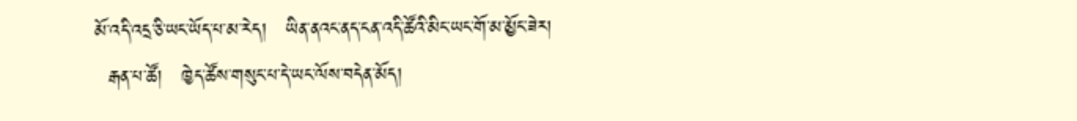མོ་འདི་འདྲ་ཅི་ཡང་ཡོད་པ་མ་རེད།   ཡིན་ནའང་ནད་ངན་འདི་ཚོའི་མིང་ཡང་གོ་མ་མྱོང་ཟེར།
  རྒན་པ་ཚོ།   ཁྱེད་ཚོས་གསུང་པ་དེ་ཡང་ལོས་བདེན་མོད།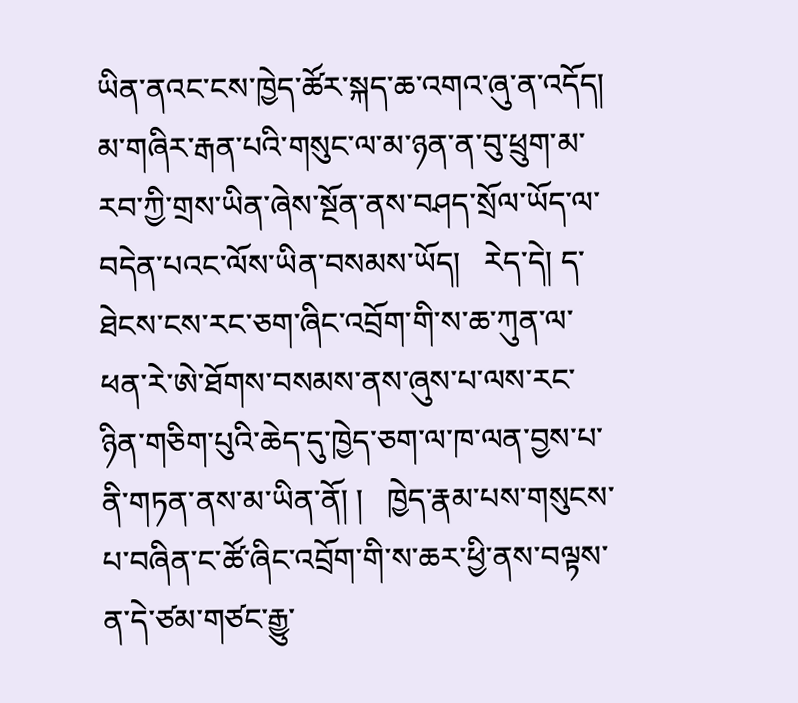ཡིན་ནའང་ངས་ཁྱེད་ཚོར་སྐད་ཆ་འགའ་ཞུ་ན་འདོད།   མ་གཞིར་རྒན་པའི་གསུང་ལ་མ་ཉན་ན་བུ་ཕྲུག་མ་རབ་ཀྱི་གྲས་ཡིན་ཞེས་སྔོན་ནས་བཤད་སྲོལ་ཡོད་ལ་བདེན་པའང་ལོས་ཡིན་བསམས་ཡོད།   རེད་དེ། ད་ཐེངས་ངས་རང་ཅག་ཞིང་འབྲོག་གི་ས་ཆ་ཀུན་ལ་ཕན་རེ་ཨེ་ཐོགས་བསམས་ནས་ཞུས་པ་ལས་རང་ཉིན་གཅིག་པུའི་ཆེད་དུ་ཁྱེད་ཅག་ལ་ཁ་ལན་བྱས་པ་ནི་གཏན་ནས་མ་ཡིན་ནོ། །   ཁྱེད་རྣམ་པས་གསུངས་པ་བཞིན་ང་ཚོ་ཞིང་འབྲོག་གི་ས་ཆར་ཕྱི་ནས་བལྟས་ན་དེ་ཙམ་གཙང་རྒྱུ་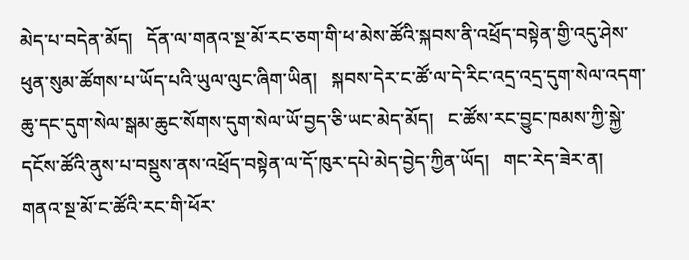མེད་པ་བདེན་མོད།   དོན་ལ་གནའ་སྔ་མོ་རང་ཅག་གི་ཕ་མེས་ཚོའི་སྐབས་ནི་འཕྲོད་བསྟེན་གྱི་འདུ་ཤེས་ཕུན་སུམ་ཚོགས་པ་ཡོད་པའི་ཡུལ་ལུང་ཞིག་ཡིན།   སྐབས་དེར་ང་ཚོ་ལ་དེ་རིང་འདྲ་འདྲ་དུག་སེལ་འདག་ཆུ་དང་དུག་སེལ་སྒམ་ཆུང་སོགས་དུག་སེལ་ཡོ་བྱད་ཅི་ཡང་མེད་མོད།   ང་ཚོས་རང་བྱུང་ཁམས་ཀྱི་སྐྱེ་དངོས་ཚོའི་ནུས་པ་བསྡུས་ནས་འཕྲོད་བསྟེན་ལ་དོ་ཁུར་དཔེ་མེད་བྱེད་ཀྱིན་ཡོད།   གང་རེད་ཟེར་ན།   གནའ་སྔ་མོ་ང་ཚོའི་རང་གི་ཕོར་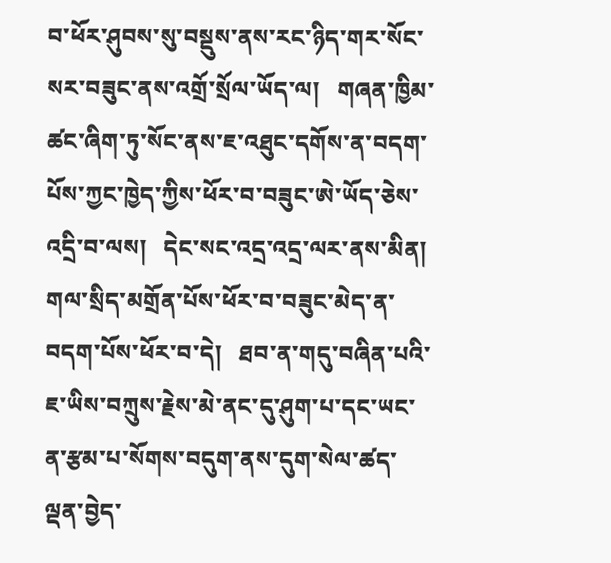བ་ཕོར་ཤུབས་སུ་བསྡུས་ནས་རང་ཉིད་གར་སོང་སར་བཟུང་ནས་འགྲོ་སྲོལ་ཡོད་ལ།   གཞན་ཁྱིམ་ཚང་ཞིག་ཏུ་སོང་ནས་ཇ་འཐུང་དགོས་ན་བདག་པོས་ཀྱང་ཁྱེད་ཀྱིས་ཕོར་བ་བཟུང་ཨེ་ཡོད་ཅེས་འདྲི་བ་ལས།   དེང་སང་འདྲ་འདྲ་ལར་ནས་མིན།   གལ་སྲིད་མགྲོན་པོས་ཕོར་བ་བཟུང་མེད་ན་བདག་པོས་ཕོར་བ་དེ།   ཐབ་ན་གདུ་བཞིན་པའི་ཇ་ཡིས་བཀྲུས་རྗེས་མེ་ནང་དུ་ཤུག་པ་དང་ཡང་ན་རྩམ་པ་སོགས་བདུག་ནས་དུག་སེལ་ཚད་ལྡན་བྱེད་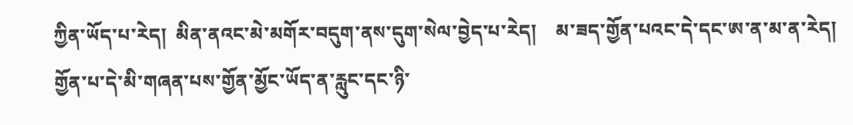ཀྱིན་ཡོད་པ་རེད།  མིན་ནའང་མེ་མགོར་བདུག་ནས་དུག་སེལ་བྱེད་པ་རེད།    མ་ཟད་གྱོན་པའང་དེ་དང་ཨ་ན་མ་ན་རེད།   གྱོན་པ་དེ་མི་གཞན་པས་གྱོན་མྱོང་ཡོད་ན་རླུང་དང་ཉི་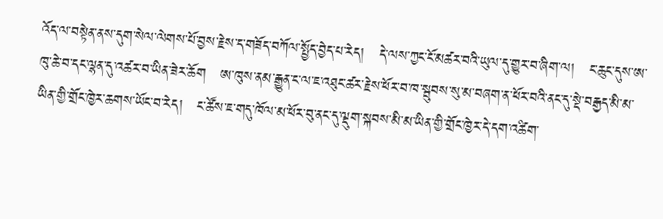འོད་ལ་བསྟེན་ནས་དུག་སེལ་ལེགས་པོ་བྱས་རྗེས་ད་གཟོད་བཀོལ་སྤྱོད་བྱེད་པ་རེད།   དེ་ལས་ཀྱང་ངོ་མཚར་བའི་ཡུལ་དུ་གྱུར་བ་ཞིག་ལ།   ང་ཆུང་དུས་ཨ་ཁུ་ཆེ་བ་དང་ལྷན་དུ་འཚར་བ་ཡིན་ཟེར་ཆོག   ཨ་ཁུས་ནམ་རྒྱུན་ང་ལ་ཇ་འཐུང་ཚར་རྗེས་ཕོར་བ་ཁ་སྦུབས་སུ་མ་བཞག་ན་ཕོར་བའི་ནང་དུ་སྡེ་བརྒྱད་མི་མ་ཡིན་གྱི་གྲོང་ཁྱེར་ཆགས་ཡོང་བ་རེད།   ང་ཚོས་ཇ་གདུ་ཁོལ་མ་ཕོར་བུ་ནང་དུ་ལྡུག་སྐབས་མི་མ་ཡིན་གྱི་གྲོང་ཁྱེར་དེ་དག་འཚིག་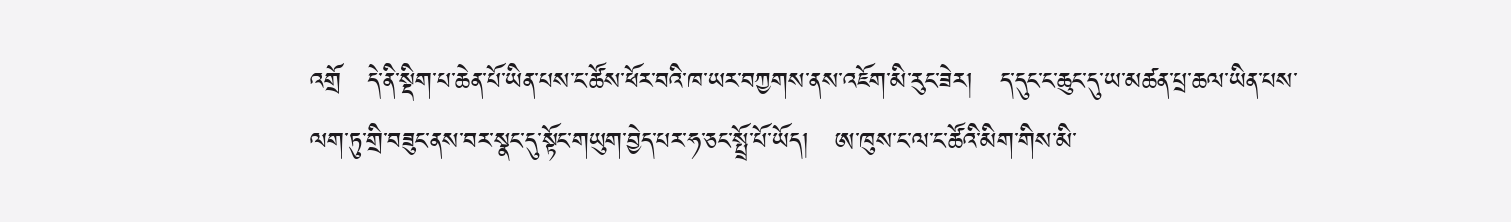འགྲོ   དེ་ནི་སྡིག་པ་ཆེན་པོ་ཡིན་པས་ང་ཚོས་ཕོར་བའི་ཁ་ཡར་བཀྱགས་ནས་འཇོག་མི་རུང་ཟེར།   ད་དུང་ང་ཆུང་དུ་ཡ་མཚན་པྲ་ཆལ་ཡིན་པས་ལག་ཏུ་གྲི་བཟུང་ནས་བར་སྣང་དུ་སྟོང་གཡུག་བྱེད་པར་ཧ་ཅང་སྤྲོ་པོ་ཡོད།   ཨ་ཁུས་ང་ལ་ང་ཚོའི་མིག་གིས་མི་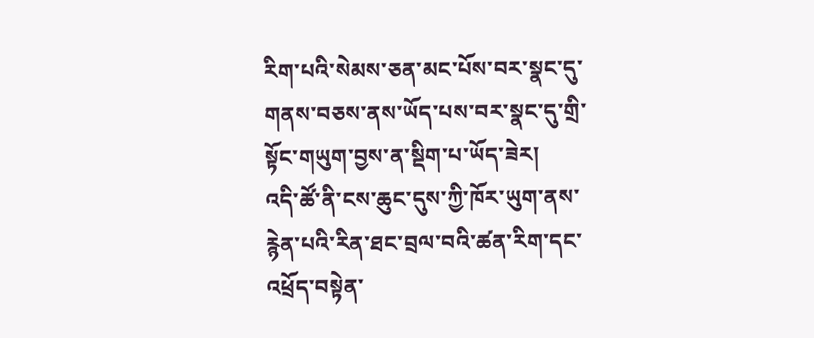རིག་པའི་སེམས་ཅན་མང་པོས་བར་སྣང་དུ་གནས་བཅས་ནས་ཡོད་པས་བར་སྣང་དུ་གྲི་སྟོང་གཡུག་བྱས་ན་སྡིག་པ་ཡོད་ཟེར།   འདི་ཚོ་ནི་ངས་ཆུང་དུས་ཀྱི་ཁོར་ཡུག་ནས་རྙེན་པའི་རིན་ཐང་བྲལ་བའི་ཚན་རིག་དང་འཕྲོད་བསྟེན་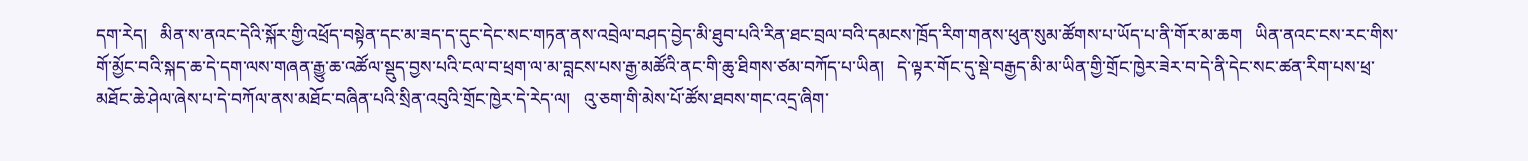དག་རེད།   མིན་ས་ནའང་དེའི་སྐོར་གྱི་འཕྲོད་བསྟེན་དང་མ་ཟད་ད་དུང་དེང་སང་གཏན་ནས་འབྲེལ་བཤད་བྱེད་མི་ཐུབ་པའི་རིན་ཐང་བྲལ་བའི་དམངས་ཁྲོད་རིག་གནས་ཕུན་སུམ་ཚོགས་པ་ཡོད་པ་ནི་གོར་མ་ཆག   ཡིན་ནའང་ངས་རང་གིས་གོ་མྱོང་བའི་སྐད་ཆ་དེ་དག་ལས་གཞན་རྒྱུ་ཆ་འཚོལ་སྡུད་བྱས་པའི་ངལ་བ་ཕྲག་ལ་མ་བླངས་པས་རྒྱ་མཚོའི་ནང་གི་ཆུ་ཐིགས་ཙམ་བཀོད་པ་ཡིན།   དེ་ལྟར་གོང་དུ་སྡེ་བརྒྱད་མི་མ་ཡིན་གྱི་གྲོང་ཁྱེར་ཟེར་བ་དེ་ནི་དེང་སང་ཚན་རིག་པས་ཕྲ་མཐོང་ཆེ་ཤེལ་ཞེས་པ་དེ་བཀོལ་ནས་མཐོང་བཞིན་པའི་སྲིན་འབུའི་གྲོང་ཁྱེར་དེ་རེད་ལ།   འུ་ཅག་གི་མེས་པོ་ཚོས་ཐབས་གང་འདྲ་ཞིག་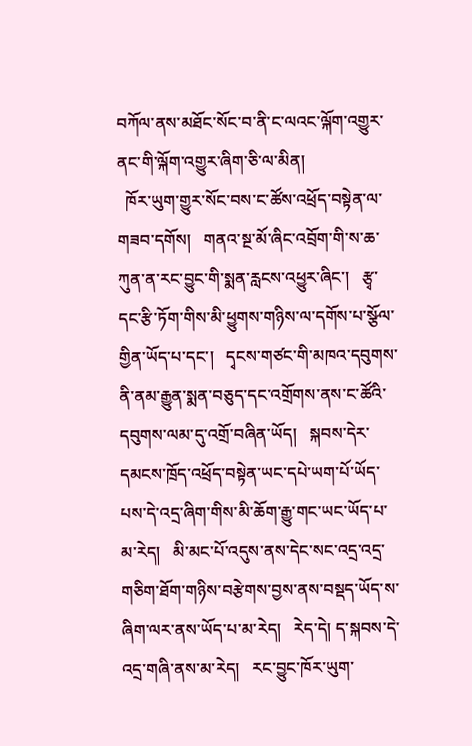བཀོལ་ནས་མཐོང་སོང་བ་ནི་ང་ལའང་ལྐོག་འགྱུར་ནང་གི་ལྐོག་འགྱུར་ཞིག་ཅི་ལ་མིན།
  ཁོར་ཡུག་གྱུར་སོང་བས་ང་ཚོས་འཕྲོད་བསྟེན་ལ་གཟབ་དགོས།   གནའ་སྔ་མོ་ཞིང་འབྲོག་གི་ས་ཆ་ཀུན་ན་རང་བྱུང་གི་སྨན་རླངས་འཕྱུར་ཞིང་།   རྩྭ་དང་རྩི་ཏོག་གིས་མི་ཕྱུགས་གཉིས་ལ་དགོས་པ་སྩོལ་གྱིན་ཡོད་པ་དང་།   དྭངས་གཙང་གི་མཁའ་དབུགས་ནི་ནམ་རྒྱུན་སྨན་བཅུད་དང་འགྲོགས་ནས་ང་ཚོའི་དབུགས་ལམ་དུ་འགྲོ་བཞིན་ཡོད།   སྐབས་དེར་དམངས་ཁྲོད་འཕྲོད་བསྟེན་ཡང་དཔེ་ཡག་པོ་ཡོད་པས་དེ་འདྲ་ཞིག་གིས་མི་ཆོག་རྒྱུ་གང་ཡང་ཡོད་པ་མ་རེད།   མི་མང་པོ་འདུས་ནས་དེང་སང་འདྲ་འདྲ་གཅིག་ཐོག་གཉིས་བརྩེགས་བྱས་ནས་བསྡད་ཡོད་ས་ཞིག་ལར་ནས་ཡོད་པ་མ་རེད།   རེད་དེ། ད་སྐབས་དེ་འདྲ་གཞི་ནས་མ་རེད།   རང་བྱུང་ཁོར་ཡུག་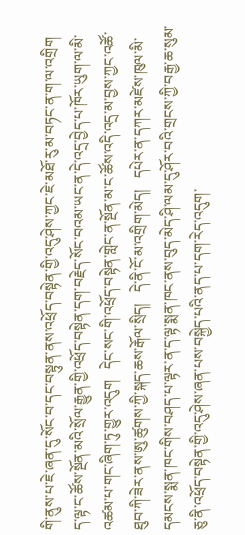གི་ནུས་པ་ཇེ་ཞན་དུ་སོང་བ་དང་བསྟུན་ནས་འཕྲོད་བསྟེན་གྱི་འདུ་ཤེས་ཀྱང་ཇེ་མཐོ་རུ་མ་བཏང་ན་ག་ལ་འགྲིག   ད་ལྟ་ང་ཚོས་སྔོན་མའི་སྲོལ་རྒྱུན་གྱི་འཕྲོད་བསྟེན་དག་བརྗེད་སོང་བའམ་ཡང་ན་དེ་འདྲ་བྱེད་པ་ཁོར་ཡུག་ལ་མི་འཚམ་པ་གང་ཞིག་ཏུ་གྱུར་འདུག   དེང་སང་གི་འཕྲོད་བསྟེན་གླེང་ན་སྔོན་མ་ང་ཚོས་འདི་འདྲ་མ་བྱས་ཀྱང་འཚོ་ཐུབ་ཀི་ཟེར་ནས་ཨུ་ཚུགས་ཀྱི་སྐད་ཆས་རྒོལ་སྲིད།   དེ་ནི་ངོ་མ་འགྲིག་མེད།   དཔེར་ན་དཀར་མཛེས་ཁུལ་མི་དམངས་སྨན་ཁང་གིས་བཤད་པ་ལྟར་ན་ད་ལྟ་སྨན་ཁང་ནས་བུད་མེད་ཤི་ལམ་དུ་ཤོར་བའི་གྲངས་ཀྱི་བརྒྱ་ཆ་སུམ་ཅུ་ནི་འཕྲོད་བསྟེན་གྱི་འདུ་ཤེས་ཞན་པས་བསྐྱེད་པའི་ནད་པ་དག་རེད་འདུག་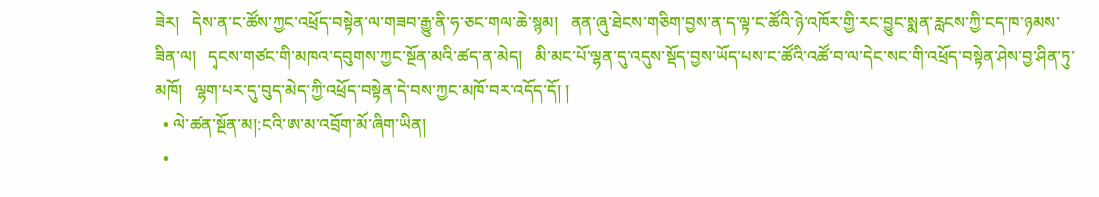ཟེར།   དེས་ན་ང་ཚོས་ཀྱང་འཕྲོད་བསྟེན་ལ་གཟབ་རྒྱུ་ནི་ཧ་ཅང་གལ་ཆེ་སྙམ།   ནན་ཞུ་ཐེངས་གཅིག་བྱས་ན་ད་ལྟ་ང་ཚོའི་ཉེ་འཁོར་གྱི་རང་བྱུང་སྨན་རླངས་ཀྱི་ངད་ཁ་ཉམས་ཟིན་ལ།   དྭངས་གཙང་གི་མཁའ་དབུགས་ཀྱང་སྔོན་མའི་ཚད་ན་མེད།   མི་མང་པོ་ལྷན་དུ་འདུས་སྡོད་བྱས་ཡོད་པས་ང་ཚོའི་འཚོ་བ་ལ་དེང་སང་གི་འཕྲོད་བསྟེན་ཤེས་བྱ་ཤིན་ཏུ་མཁོ།   ལྷག་པར་དུ་བུད་མེད་ཀྱི་འཕྲོད་བསྟེན་དེ་བས་ཀྱང་མཁོ་བར་འདོད་དོ། །
  • ལེ་ཚན་སྔོན་མ།:ངའི་ཨ་མ་འབྲོག་མོ་ཞིག་ཡིན།
  •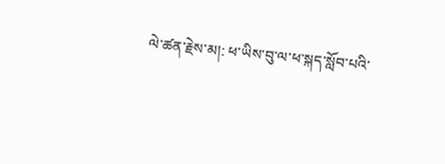ལེ་ཚན་རྗེས་མ།: ཕ་ཡིས་བུ་ལ་ཕ་སྐད་སློབ་པའི་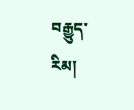བརྒྱུད་རིམ།